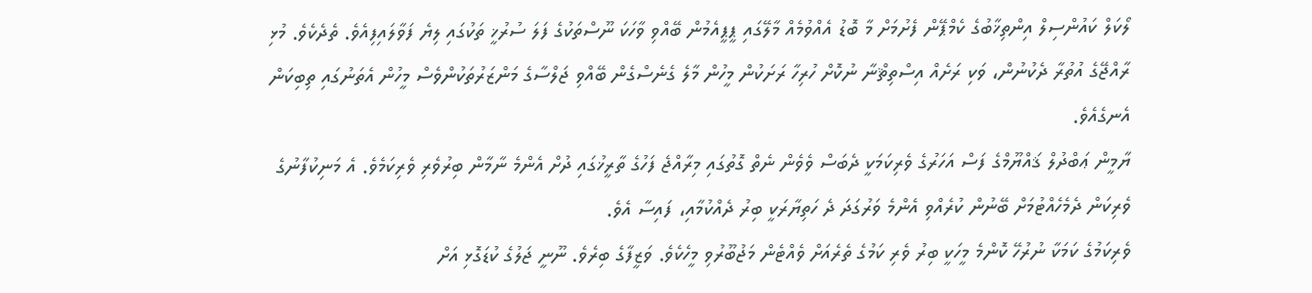ލޯކަލް ކައުންސިލް އިންތިޚާބުގެ ކެމްޕޭން ފެށުމަށް މާ ބޮޑު އެއްވުމެއް މާލޭގައި ޕީޕީއެމުން ބޭއްވި ވާހަކަ ނޫސްތަކުގެ ފަލަ ސުރުޚީ ތަކުގައި ލިޔެ ފަވާލައިފިއެވެ. ތެދެކެވެ. މުޅި ރާއްޖޭގެ އުތުރާ ދެކުނުން، ވަކި ރަށެއް އިސްތިޘްނާ ނުކޮށް ހުރިހާ ރަށަކުން މީހުން މާލެ ގެނެސްގެން ބޭއްވި ޖަލްސާގެ މަންޒަރުތަކުންވެސް މީހުން އެތަނުގައި ތިބިކަން އެނގެއެވެ.
ޔާމީން ޢަބްދުލް ޤައްޔޫމްގެ ފަސް އަހަރުގެ ވެރިކަމަކީ ދެބަސް ވެވެން ނެތް ގޮތުގައި މިރާއްޖެ ފަހުގެ ތާރީޚުގައި ދުށް އެންމެ ނާމާން ބިރުވެރި ވެރިކަމެވެ. އެ މަނިކުފާނުގެ ވެރިކަން ދެމެހެއްޓުމަށް ބޭނުން ކުރެއްވި އެންމެ ވަރުގަދަ ދެ ހަތިޔާރަކީ ބިރު ދެއްކުމާއި، ފައިސާ އެވެ.
ވެރިކަމުގެ ކަމަކާ ނުރުހޭ ކޮންމެ މީހަކީ ބިރު ވެރި ކަމުގެ ތެރެއަށް ވެއްޓެން މަޖުބޫރުވި މީހެކެވެ. ވަޒީފާގެ ބިރެވެ. ނޫނީ ޖަލުގެ ކުޑަގޮޅި އަށް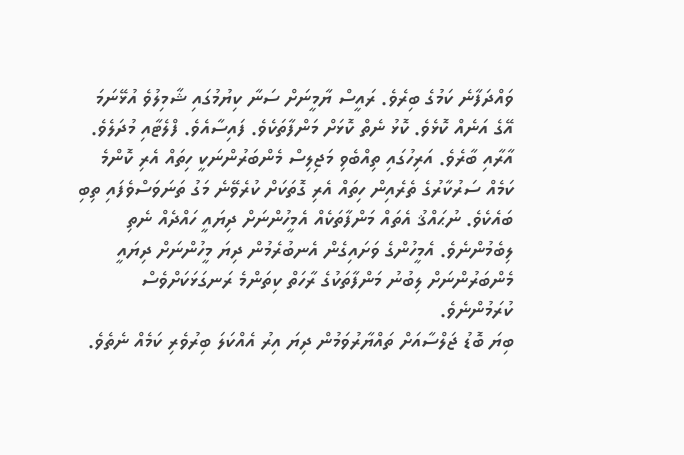ވައްދަފާނެ ކަމުގެ ބިރެވެ. ރައީސް ޔާމީނަށް ސަނާ ކިޔުމުގައި ޝާމިލުވެ އުޅޭނަމަ އޭގެ އަނެއް ކޮޅެވެ. ކޮޅު ނެތް ކޮޅަށް މަންފާތަކެވެ. ފައިސާއެވެ. ފްލެޓާއި މުދަލެވެ. އާރާއި ބާރެވެ. އަރިހުގައި ތިއްބެވި މަޖިލިސް މެންބަރުންނަކީ ހިތައް އެރި ކޮންމެ ކަމެއް ސަރުކާރުގެ ތެރެއިން ހިތައް އެރި ގޮތަކަށް ކުރެވޭނެ މަގު ތަނަވަސްވެފައި ތިބި ބައެކެވެ. ނުޙައްޤު އެތައް މަންފާތަކެއް އެމީހުންނަށް ދިޔައީ ހައްދެއް ނެތި ލިބެމުންނެވެ. އެމީހުންގެ ވަށައިގެން އެނބުރެމުން ދިޔަ މީހުންނަށް ދިޔައީ މެންބަރުންނަށް ލިބުނު މަންފާތަކުގެ ރާހަތް ކިތަންމެ ރަނގަޅަކަށްވެސް ކުރަމުންނެވެ.
ބިޔަ ބޮޑު ޖަލްސާއަށް ތައްޔާރުވަމުން ދިޔަ އިރު އެއްކަލަ ބިރުވެރި ކަމެއް ނެތެވެ.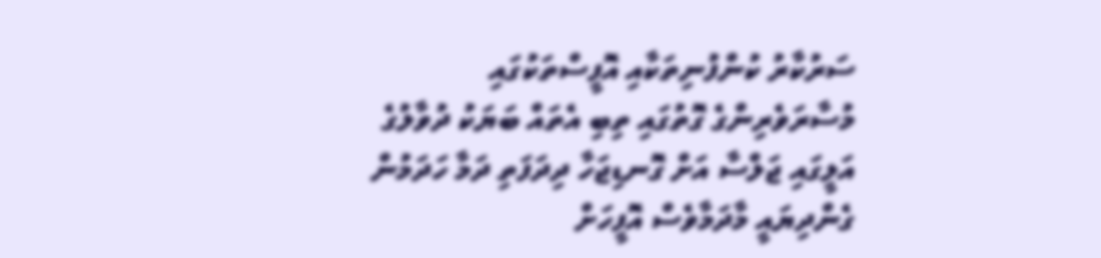ސަރުކާރު ކުންފުނިތަކާއި އޮފީސްތަކުގައި މުސާރަވެރިންގެ ގޮތުގައި ތިބި އެތައް ބަޔަކު ދުވާލުގެ އަލީގައި ޖަލްސާ އަށް ގޮނޑިޖަހާ ދިދަފަތި ދަމާ ހަދަމުން ގެންދިޔައީ މާދަމާވެސް އޮފީހަށް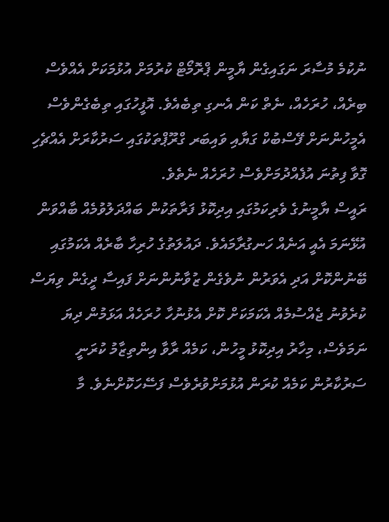ނުކުމެ މުސާރަ ނަގައިގެން ޔާމީން ޕްރޮމޯޓް ކުރުމަށް އުޅުމަކަށް އެއްވެސް ބިރެއް، ހުރަހެއް، ނެތް ކަން އެނގި ތިބެއެވެ. އޮފީހުގައި ތިބެގެންވެސް އެމީހުންނަށް ފޭސްބުކް ގަޔާއި ވައިބަރ ގްރޫޕްތަކުގައި ސަރުކާރަށް އެއްޗެހި ގޮވާ ފިތުނަ އުފެއްދުމަށްވެސް ހުރަހެއް ނެތެވެ.
ރައީސް ޔާމީނުގެ ވެރިކަމުގައި އިދިކޮޅު ފަރާތަކުން ބައްދަލުވުމެއް ބާއްވަން އުޅޭނަމަ އެއީ އަނެއް ހަނގުރާމައެވެ. ދައުލަތުގެ ހުރިހާ ބާރެއް އެކަމުގައި ބޭނުންކޮށް އަދި އެވަރުން ނުވެގެން ޒުވާނުންނަށް ފައިސާ ދީގެން ވިޔަސް ކުރެވުނު ޖެއްސުމެއް އެކަމަކަށް ކޮށް އެޅުނުހާ ހުރަހެއް އަޅަމުން ދިޔަ ނަމަވެސް، މިހާރު އިދިކޮޅު މީހުން، ކަމެއް ރާވާ އިންތިޒާމު ކުރަނީ ސަރުކާރުން ކަމެއް ކުރަން އުޅުމަށްވުރެވެސް ފަސޭހަކޮށްނެވެ. މާ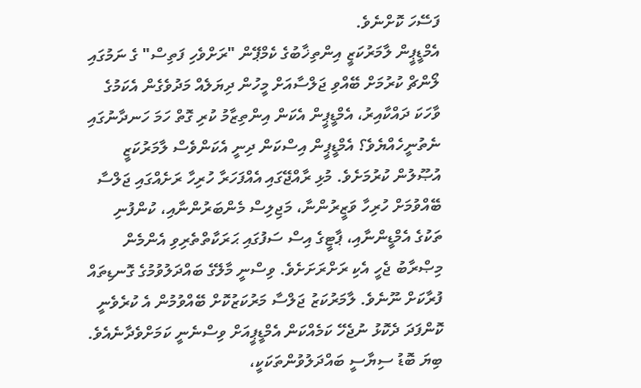ފަސޭހަ ކޮށްނެވެ.
އެމްޑީޕީން ލާމަރުކަޒީ އިންތިޚާބުގެ ކެމްޕޭން "ރަށްވެހި ފަތިސް" ގެ ނަމުގައި ލޯންޗް ކުރުމަށް ބޭއްވި ޖަލްސާއަށް މީހުން ދިޔަލެއް މަދުވެގެން އެކަމުގެ ވާހަކަ ދައްކާއިރު، އެމްޑީޕީން އެކަން އިންތިޒާމު ކުރި ގޮތް ހަމަ ހަނދާނުގައި ނެތުނީހެއްޔެވެ؟ އެމްޑީޕީން އިސްކަން ދިނީ އެކަންވެސް ލާމަރުކަޒީ އުޞޫލުން ކުރުމަށެވެ. މުޅި ރާއްޖޭގައި އެއްފަހަރާ ހުރިހާ ރަށެއްގައި ޖަލްސާ ބޭއްވުމަށް ހުރިހާ ވަޒީރުންނާ، މަޖިލިސް މެންބަރުންނާއި، ކުންފުނި ތަކުގެ އެމްޑީންނާއި، ޕާޓީގެ އިސް ސަފުގައި ޙަރަކާތްތެރިވި އެންމެން މިޞްރާބު ޖެހީ އެކި ރަށްރަށަށެވެ. ވިސްނީ މާލޭގެ ބައްދަލުވުމުގެ ގޮނޑިތައް ފުރާކަށް ނޫނެވެ. ލާމަރުކަޒު ޖަލްސާ މަރުކަޒުކޮށް ބޭއްވުމުން އެ ކުރެވެނީ ކޮންފަދަ ދެކޮޅު ނުޖެހޭ ކަމެއްކަން އެމްޑީޕީއަށް ވިސްނެނީ ކަމަށްވެދާނެއެވެ.
ބިޔަ ބޮޑު ސިޔާސީ ބައްދަލުވުންތަކަކީ،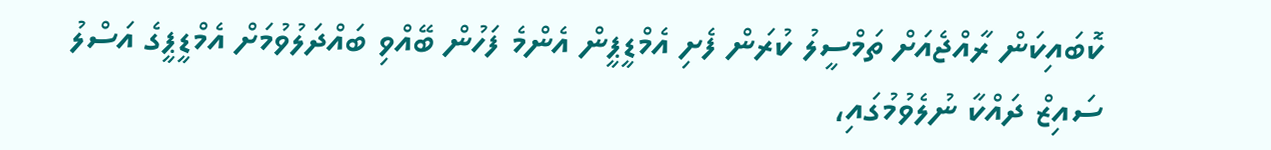ކޮބައިކަން ރާއްޖެއަށް ތަމްސީލު ކުރަން ފެށި އެމްޑީޕީން އެންމެ ފަހުން ބޭއްވި ބައްދަލުވުމަށް އެމްޑީޕީގެ އަސްލު ސައިޒް ދައްކާ ނުލެވުމުގައި،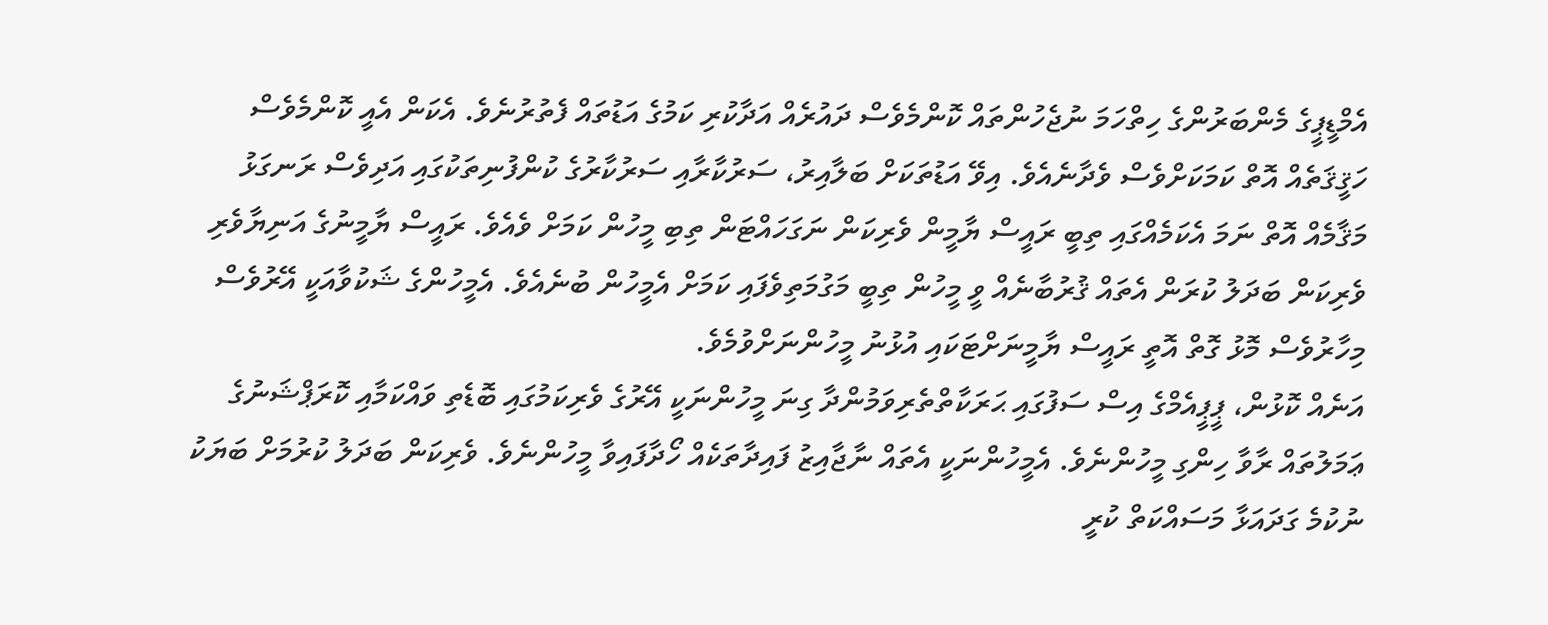އެމްޑީޕީގެ މެންބަރުންގެ ހިތްހަމަ ނުޖެހުންތައް ކޮންމެވެސް ދައުރެއް އަދާކުރި ކަމުގެ އަޑުތައް ފެތުރުނެވެ. އެކަން އެއީ ކޮންމެވެސް ހަޤީޤަތެއް އޮތް ކަމަކަށްވެސް ވެދާނެއެވެ. އިވޭ އަޑުތަކަށް ބަލާއިރު، ސަރުކާރާއި ސަރުކާރުގެ ކުންފުނިތަކުގައި އަދިވެސް ރަނގަޅު މަޤާމެއް އޮތް ނަމަ އެކަމެއްގައި ތިބީ ރައީސް ޔާމީން ވެރިކަން ނަގަހައްޓަން ތިބި މީހުން ކަމަށް ވެއެވެ. ރައީސް ޔާމީނުގެ އަނިޔާވެރި ވެރިކަން ބަދަލު ކުރަން އެތައް ޤުރުބާނެއް ވީ މީހުން ތިބީ މަގުމަތިވެފައި ކަމަށް އެމީހުން ބުނެއެވެ. އެމީހުންގެ ޝަކުވާއަކީ އޭރުވެސް މިހާރުވެސް މޮޅު ގޮތް އޮތީ ރައީސް ޔާމީނަށްޓަކައި އުޅުނު މީހުންނަށްވުމެވެ.
އަނެއް ކޮޅުން، ޕީޕީއެމްގެ އިސް ސަފުގައި ޙަރަކާތްތެރިވަމުންދާ ގިނަ މީހުންނަކީ އޭރުގެ ވެރިކަމުގައި ބޮޑެތި ވައްކަމާއި ކޮރަޕްޝަނުގެ ޢަމަލުތައް ރާވާ ހިންގި މީހުންނެވެ. އެމީހުންނަކީ އެތައް ނާޖާއިޒު ފައިދާތަކެއް ހޯދާފައިވާ މީހުންނެވެ. ވެރިކަން ބަދަލު ކުރުމަށް ބަޔަކު ނުކުމެ ގަދައަޅާ މަސައްކަތް ކުރީ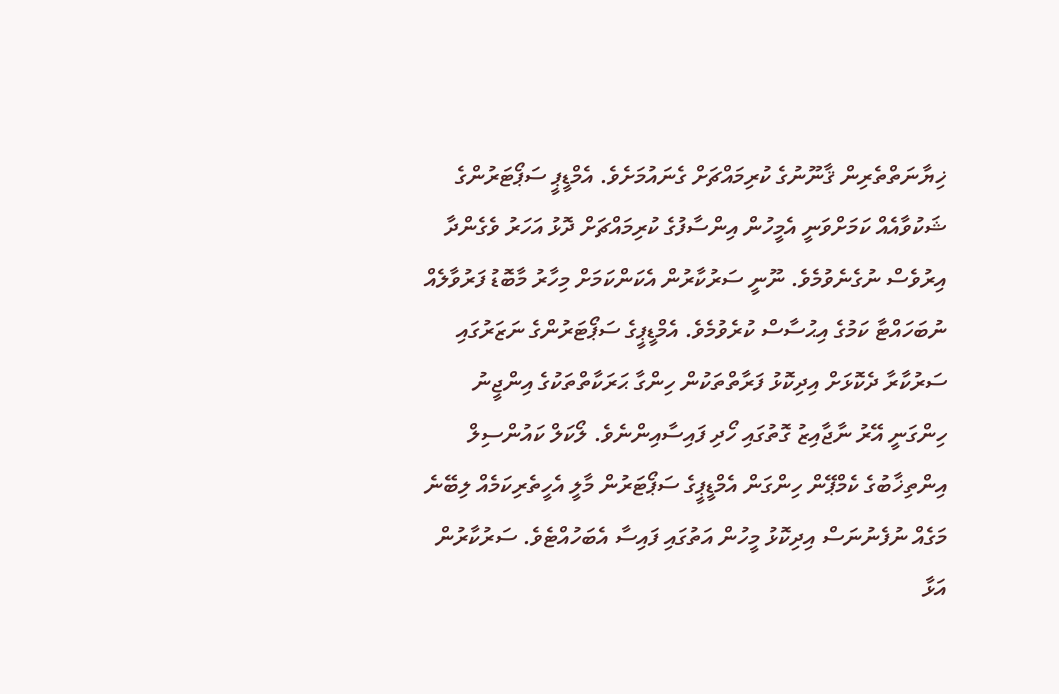ޚިޔާނަތްތެރިން ޤާނޫނުގެ ކުރިމައްޗަށް ގެނައުމަށެވެ. އެމްޑީޕީ ސަޕޯޓަރުންގެ ޝަކުވާއެއް ކަމަށްވަނީ އެމީހުން އިންސާފުގެ ކުރިމައްޗަށް ދޮޅު އަހަރު ވެގެންދާ އިރުވެސް ނުގެނެވުމެވެ. ނޫނީ ސަރުކާރުން އެކަންކަމަށް މިހާރު މާބޮޑު ފަރުވާލެއް ނުބަހައްޓާ ކަމުގެ އިޙުސާސް ކުރެވުމެވެ. އެމްޑީޕީގެ ސަޕޯޓަރުންގެ ނަޒަރުގައި ސަރުކާރާ ދެކޮޅަށް އިދިކޮޅު ފަރާތްތަކުން ހިންގާ ޙަރަކާތްތަކުގެ އިންޖީނު ހިންގަނީ އޭރު ނާޖާއިޒު ގޮތުގައި ހޯދި ފައިސާއިންނެވެ. ލޯކަލް ކައުންސިލް އިންތިޚާބުގެ ކެމްޕޭން ހިންގަން އެމްޑީޕީގެ ސަޕޯޓަރުން މާލީ އެހީތެރިކަމެއް ލިބޭނެ މަގެއް ނުފެނުނަސް އިދިކޮޅު މީހުން އަތުގައި ފައިސާ އެބަހުއްޓެވެ. ސަރުކާރުން އަޅާ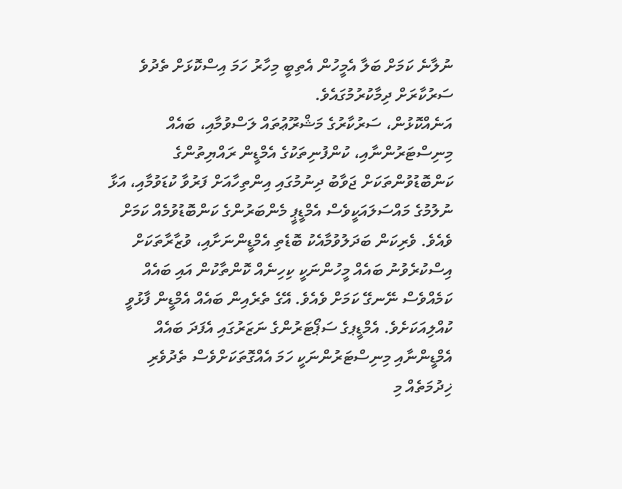ނުލާނެ ކަމަށް ބަލާ އެމީހުން އެތިބީ މިހާރު ހަމަ އިސްކޮޅަށް ތެދުވެ ސަރުކާރަށް ދިމާކުރުމުގައެވެ.
އަނެއްކޮޅުން، ސަރުކާރުގެ މަޝްރޫޢުތައް ލަސްވުމާއި، ބައެއް މިނިސްޓަރުންނާއި، ކުންފުނިތަކުގެ އެމްޑީން ރައްޔިތުންގެ ކަންބޮޑުވުންތަކަށް ޖަވާބު ދިނުމުގައި އިންތިހާއަށް ފަރުވާ ކުޑަވުމާއި، އަޅާ ނުލުމުގެ މައްސަލައަކީވެސް އެމްޑީޕީ މެންބަރުންގެ ކަންބޮޑުވުމެއް ކަމަށް ވެއެވެ. ވެރިކަން ބަދަލުވުމާއެކު ބޮޑެތި އެމްޑީންނަށާއި، ވުޒާރާތަކަށް އިސްކުރެވުނު ބައެއް މީހުންނަކީ ކިހިނެއް ކޮންތާކުން އައި ބައެއް ކަމެއްވެސް ނޭނގޭ ކަމަށް ވެއެވެ. އޭގެ ތެރެއިން ބައެއް އެމްޑީން ފާޅުވީ ކުއްލިއަކަށެވެ. އެމްޑީޕގެ ސަޕޯޓަރުންގެ ނަޒަރުގައި އެފަދަ ބައެއް އެމްޑީންނާއި މިނިސްޓަރުންނަކީ ހަމަ އެއްގޮތަކަށްވެސް ތެދުވެރި ޚިދުމަތެއް މި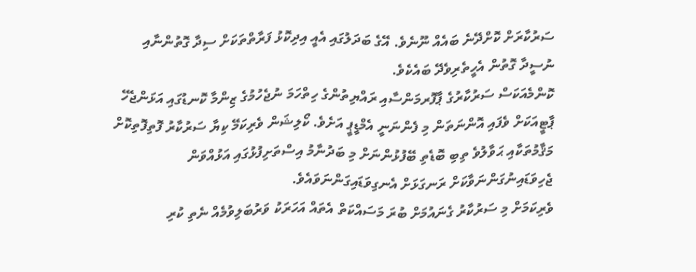ސަރުކާރަށް ކޮށްދޭނެ ބައެއް ނޫނެވެ. އޭގެ ބަދަލުގައި އެއީ އިދިކޮޅު ފަރާތްތަކަށް ސިދާ ގޮތުންނާއި ނުސީދާ ގޮތުން އެހީތެރިވެދޭ ބައެކެވެ.
ކޮންމެއަކަސް ސަރުކާރުގެ ޕާފޮރމަންސާއި ރައްޔިތުންގެ ހިތްހަމަ ނުޖެހުމުގެ ޒިންމާ ކޮނޑުގައި އަޅަންޖެހޭ ޕާޓީއަކަށް ވެފައި އޮންނަތަން މި ފެންނަނީ އެމްޑީޕީ އަށެވެ. ކޯލިޝަން ވެރިކަމޭ ކިޔާ ސަރުކާރު ފޮތިފޮތިކޮށް މަޤާމުތަކާއި ޙަވާލުވެ ތިބި ބޮޑެތި ބޭފުޅުންނަށް މި ބަދުނާމު އިސްތަށިފުޅުގައި އަޅުއްވަން ޖެހިވަޑައިނުގަންނަވާކަށް ރަނގަޅަށް އެނގިވަޑައިގަންނަވައެވެ.
ވެރިކަމަށް މި ސަރުކާރު ގެނައުމަށް ބުރަ މަސައްކަތް އެތައް އަހަރަކު ވަރުބަލިވުމެއް ނެތި ކުރި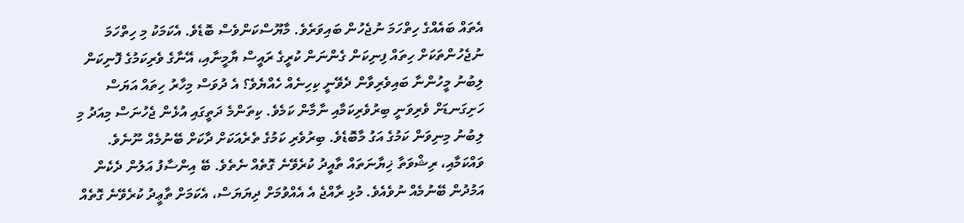އެތައް ބައެއްގެ ހިތްހަމަ ނުޖެހުން ބައިވަރެވެ. މާޔޫސްކަންވެސް ބޮޑެވެ. އެކަމަކު މި ހިތްހަމަ ނުޖެހުންތަކަށް ހިތައް ފިނިކަން ގެންނަން ކުރީގެ ރައީސް ޔާމީނާއި، އޭނާގެ ވެރިކަމުގެ ފޮނިކަން ލިބުނު މީހުންނާ ބައިވެރިވާން ދެވޭނީ ކިހިނެއް ހެއްޔެވެ؟ އެ ދުވަސް މިހާރު ހިތައް އަޔަސް ހަށިގަނޑަށް ވެރިވަނީ ބިރުވެރިކަމާއި ނާމާން ކަމެވެ. ކިތަންމެ ދަތީގައި އުޅެން ޖެހުނަސް މިއަދު މި ލިބުނު މިނިވަން ކަމުގެ އަގު މާބޮޑެވެ. ބިރުވެރި ކަމުގެ ތެރެއަކަށް ދާކަށް ބޭނުމެއް ނޫނެވެ. ވައްކަމާއި، ރިޝްވަތާ ޚިޔާނަތައް ތާއީދު ކުރެވޭނެ ގޮތެއް ނެތެވެ. ބޭ އިންސާފު އަލުން ދެކެން އަމުދުން ބޭނުމެއް ނުވެއެވެ. މުޅި ރާއްޖެ އެ އެއްވުމަށް ދިޔަޔަސް، އެކަމަށް ތާޢީދު ކުރެވޭނެ ގޮތެއް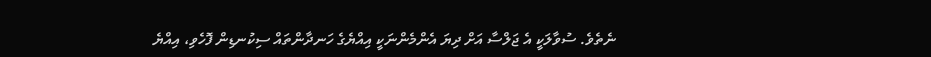ނެތެވެ. ސުވާލަކީ އެ ޖަލްސާ އަށް ދިޔަ އެންމެންނަކީ އިއްޔެގެ ހަނދާންތައް ސިކުނޑިން ފޮހެވި، އިއްޔެ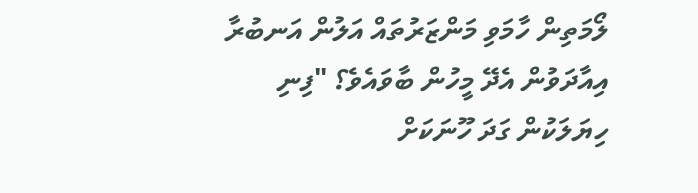ލޯމަތިން ހާމަވި މަންޒަރުތައް އަލުން އަނބުރާ އިއާދަވުން އެދޭ މީހުން ބާވައެވެ؟ "ފިނި ހިޔަލަކުން ގަދަ ހޫނަކަށް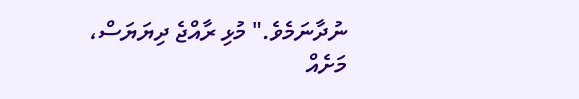ނުދާނަމެވެ." މުޅި ރާއްޖެ ދިޔަޔަސް، މަށެއް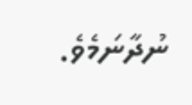ނުދާނަމެވެ.